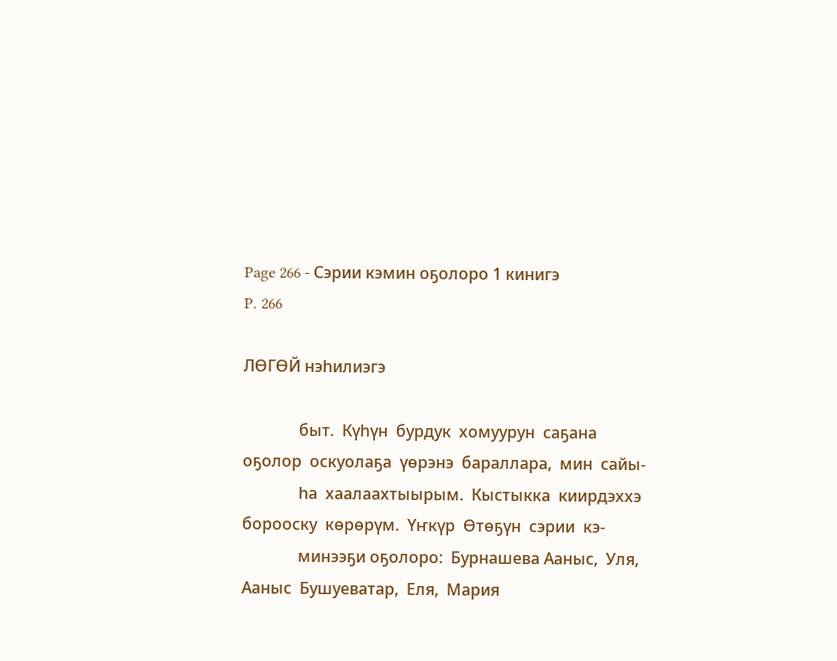Page 266 - Сэрии кэмин оҕолоро 1 кинигэ
P. 266

ЛӨГӨЙ нэһилиэгэ

              быт.  Күһүн  бурдук  хомуурун  саҕана  оҕолор  оскуолаҕа  үөрэнэ  бараллара,  мин  сайы-
              һа  хаалаахтыырым.  Кыстыкка  киирдэххэ  борооску  көрөрүм.  Үҥкүр  Өтөҕүн  сэрии  кэ-
              минээҕи оҕолоро:  Бурнашева Ааныс,  Уля,  Ааныс  Бушуеватар,  Еля,  Мария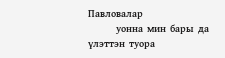Павловалар
              уонна  мин  бары  да  үлэттэн  туора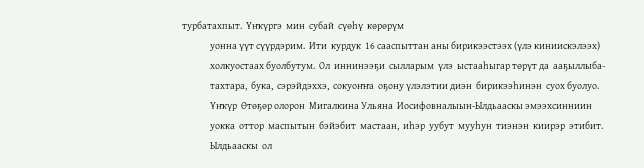турбатахпыт.  Үҥкүргэ  мин  субай  сүөһү  көрөрүм
              уонна үүт сүүрдэрим.  Ити  курдук  16 сааспыттан аны бирикээстээх (үлэ киниискэлээх)
              холкуостаах буолбутум.  Ол  иннинээҕи  сылларым  үлэ  ыстааһыгар төрүт да  ааҕыллыба-
              тахтара,  бука,  сэрэйдэххэ,  сокуоҥҥа  оҕону үлэлэтии диэн  бирикээһинэн  суох буолуо.
              Үҥкүр  Өтөҕөр олорон  Мигалкина Ульяна  Иосифовналыын-Ылдьааскы эмээхсинниин
              уокка  оттор  маспытын  бэйэбит  мастаан,  иһэр  уубут  мууһун  тиэнэн  киирэр  этибит.
              Ылдьааскы  ол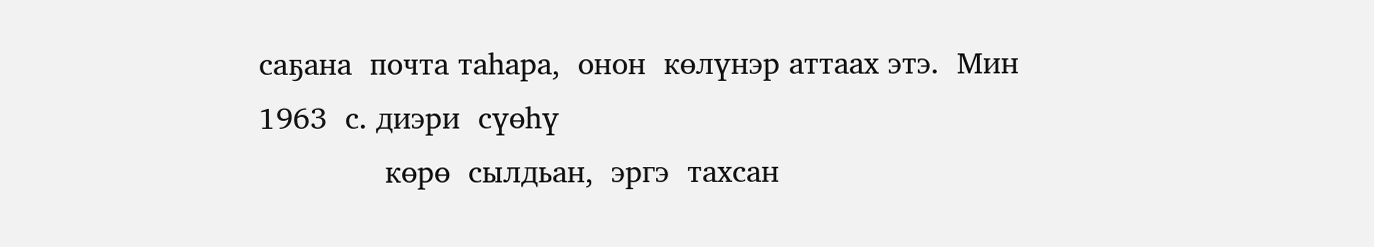саҕана  почта таһара,  онон  көлүнэр аттаах этэ.  Мин  1963  с. диэри  сүөһү
              көрө  сылдьан,  эргэ  тахсан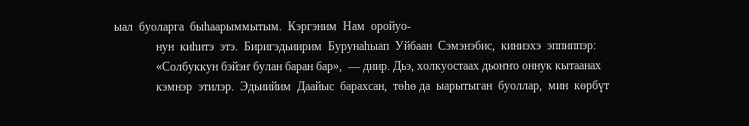ыал  буоларга  быһаарыммытым.  Кэргэним  Нам  оройуо-
              нун  киһитэ  этэ.  Биригэдьиирим  Бурунаһыап  Уйбаан  Сэмэнэбис,  киниэхэ  эппиппэр:
              «Солбуккун бэйэҥ булан баран бар»,  — диир. Дьэ, холкуостаах дьоҥҥо оннук кытаанах
              кэмнэр  этилэр.  Эдьиийим  Даайыс  барахсан,  төһө да  ыарытыган  буоллар,  мин  көрбүт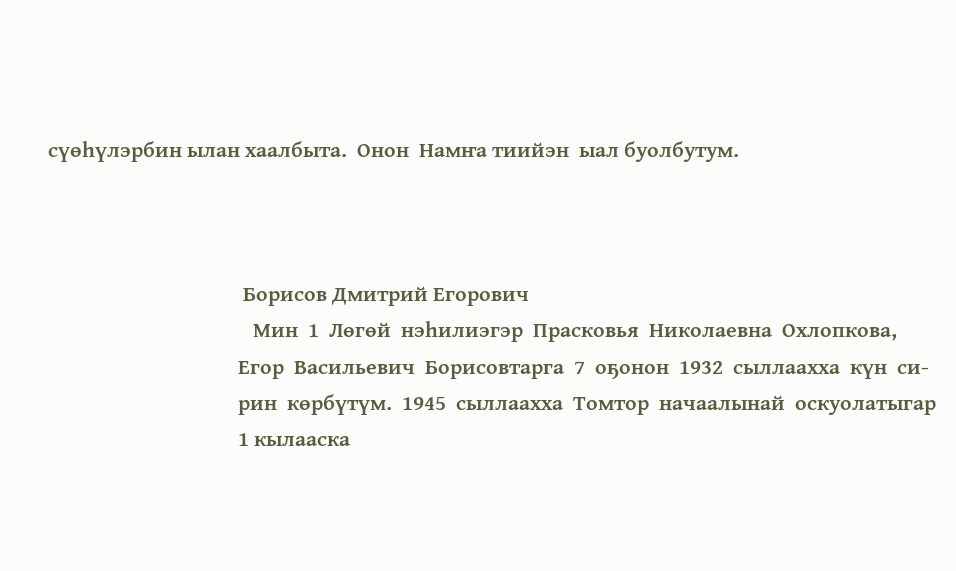сүөһүлэрбин ылан хаалбыта.  Онон  Намҥа тиийэн  ыал буолбутум.



                                       Борисов Дмитрий Егорович
                                         Мин  1  Лөгөй  нэһилиэгэр  Прасковья  Николаевна  Охлопкова,
                                      Егор  Васильевич  Борисовтарга  7  оҕонон  1932  сыллаахха  күн  си-
                                      рин  көрбүтүм.  1945  сыллаахха  Томтор  начаалынай  оскуолатыгар
                                      1 кылааска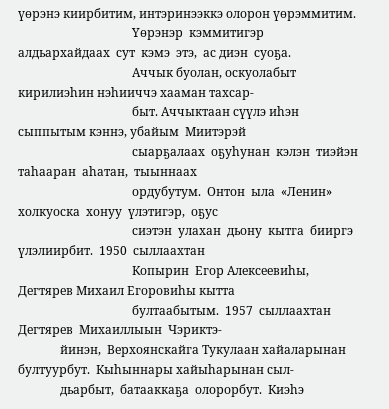үөрэнэ киирбитим, интэринээккэ олорон үөрэммитим.
                                      Үөрэнэр  кэммитигэр  алдьархайдаах  сут  кэмэ  этэ,  ас диэн  суоҕа.
                                      Аччык буолан, оскуолабыт кирилиэһин нэһииччэ хааман тахсар-
                                      быт. Аччыктаан сүүлэ иһэн сыппытым кэннэ, убайым  Миитэрэй
                                      сыарҕалаах  оҕуһунан  кэлэн  тиэйэн  таһааран  аһатан,  тыыннаах
                                      ордубутум.  Онтон  ыла  «Ленин»  холкуоска  хонуу  үлэтигэр,  оҕус
                                      сиэтэн  улахан  дьону  кытга  бииргэ  үлэлиирбит.  1950  сыллаахтан
                                      Копырин  Егор Алексеевиһы, Дегтярев Михаил Егоровиһы кытта
                                      бултаабытым.  1957  сыллаахтан  Дегтярев  Михаиллыын  Чэриктэ-
              йинэн,  Верхоянскайга Тукулаан хайаларынан бултуурбут.  Кыһыннары хайыһарынан сыл-
              дьарбыт,  батааккаҕа  олорорбут.  Киэһэ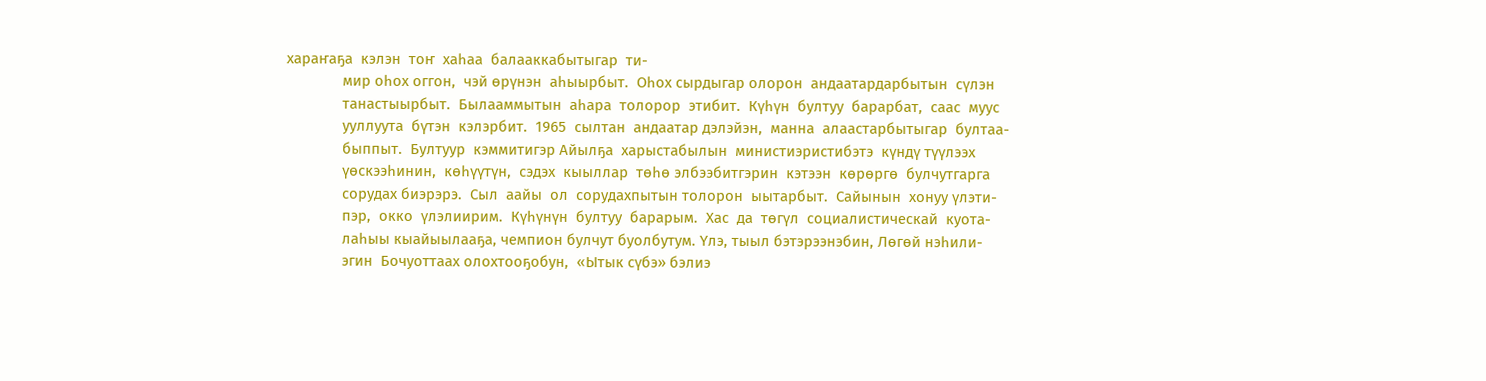хараҥаҕа  кэлэн  тоҥ  хаһаа  балааккабытыгар  ти-
              мир оһох оггон,  чэй өрүнэн  аһыырбыт.  Оһох сырдыгар олорон  андаатардарбытын  сүлэн
              танастыырбыт.  Былааммытын  аһара  толорор  этибит.  Күһүн  бултуу  барарбат,  саас  муус
              ууллуута  бүтэн  кэлэрбит.  1965  сылтан  андаатар дэлэйэн,  манна  алаастарбытыгар  бултаа-
              быппыт.  Бултуур  кэммитигэр Айылҕа  харыстабылын  министиэристибэтэ  күндү түүлээх
              үөскээһинин,  көһүүтүн,  сэдэх  кыыллар  төһө элбээбитгэрин  кэтээн  көрөргө  булчутгарга
              сорудах биэрэрэ.  Сыл  аайы  ол  сорудахпытын толорон  ыытарбыт.  Сайынын  хонуу үлэти-
              пэр,  окко  үлэлиирим.  Күһүнүн  бултуу  барарым.  Хас  да  төгүл  социалистическай  куота-
              лаһыы кыайыылааҕа, чемпион булчут буолбутум. Үлэ, тыыл бэтэрээнэбин, Лөгөй нэһили-
              эгин  Бочуоттаах олохтооҕобун,  «Ытык сүбэ» бэлиэ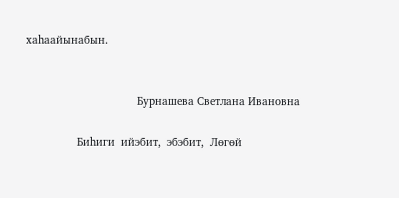хаһаайынабын.


                                     Бурнашева Светлана Ивановна

                 Биһиги  ийэбит,  эбэбит,  Лөгөй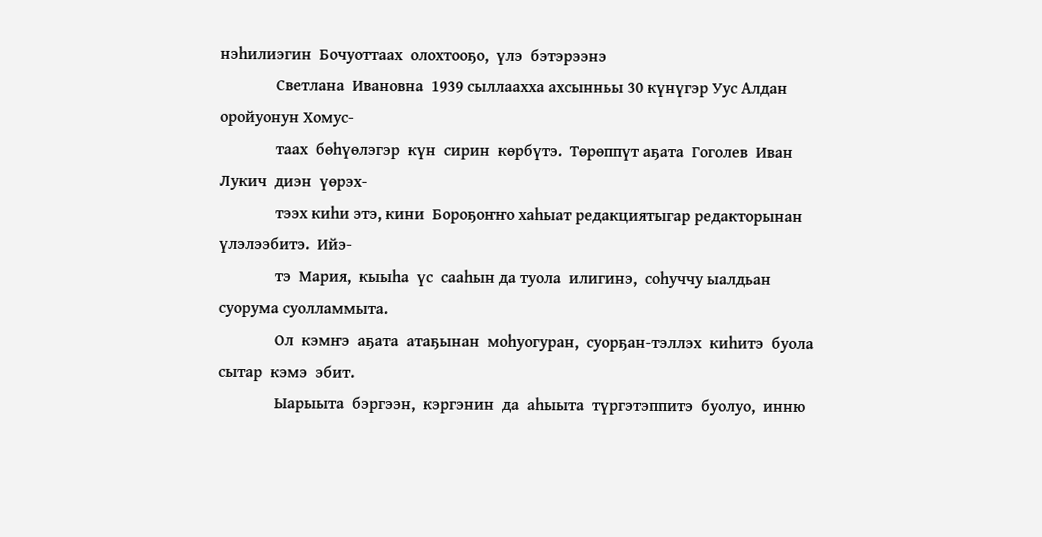нэһилиэгин  Бочуоттаах  олохтооҕо,  үлэ  бэтэрээнэ
              Светлана  Ивановна  1939 сыллаахха ахсынньы 30 күнүгэр Уус Алдан оройуонун Хомус-
              таах  бөһүөлэгэр  күн  сирин  көрбүтэ.  Төрөппүт аҕата  Гоголев  Иван  Лукич  диэн  үөрэх-
              тээх киһи этэ, кини  Бороҕоҥҥо хаһыат редакциятыгар редакторынан үлэлээбитэ.  Ийэ-
              тэ  Мария,  кыыһа  үс  сааһын да туола  илигинэ,  соһуччу ыалдьан суорума суолламмыта.
              Ол  кэмҥэ  аҕата  атаҕынан  моһуогуран,  суорҕан-тэллэх  киһитэ  буола  сытар  кэмэ  эбит.
              Ыарыыта  бэргээн,  кэргэнин  да  аһыыта  түргэтэппитэ  буолуо,  инню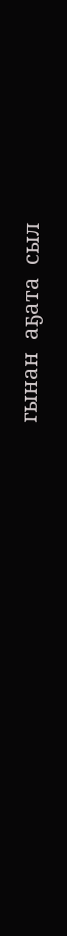гынан  аҕата  сыл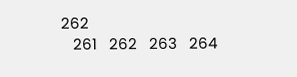262
   261   262   263   264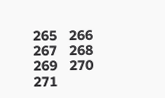265   266   267   268   269   270   271